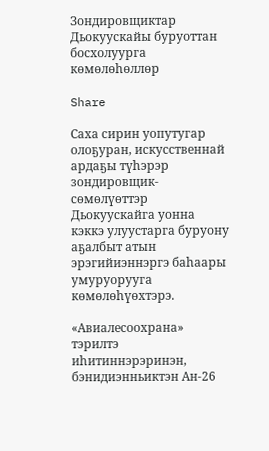Зондировщиктар Дьокуускайы буруоттан босхолуурга көмөлөһөллөр

Share

Саха сирин уопутугар олоҕуран, искусственнай ардаҕы түһэрэр зондировщик-сөмөлүөттэр Дьокуускайга уонна кэккэ улуустарга буруону аҕалбыт атын эрэгийиэннэргэ баһаары умуруорууга көмөлөһүөхтэрэ.

«Авиалесоохрана» тэрилтэ иһитиннэрэринэн, бэнидиэнньиктэн Ан-26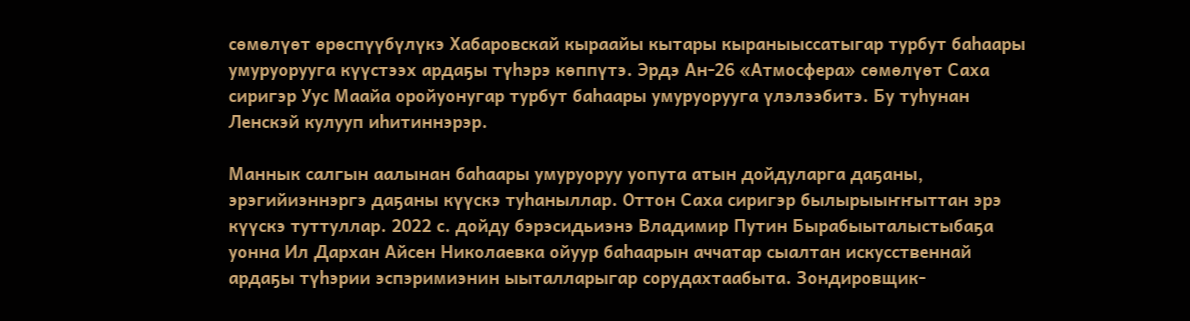сөмөлүөт өрөспүүбүлүкэ Хабаровскай кыраайы кытары кыраныыссатыгар турбут баһаары умуруорууга күүстээх ардаҕы түһэрэ көппүтэ. Эрдэ Ан-26 «Атмосфера» сөмөлүөт Саха сиригэр Уус Маайа оройуонугар турбут баһаары умуруорууга үлэлээбитэ. Бу туһунан Ленскэй кулууп иһитиннэрэр.

Маннык салгын аалынан баһаары умуруоруу уопута атын дойдуларга даҕаны, эрэгийиэннэргэ даҕаны күүскэ туһаныллар. Оттон Саха сиригэр былырыыҥҥыттан эрэ күүскэ туттуллар. 2022 с. дойду бэрэсидьиэнэ Владимир Путин Бырабыыталыстыбаҕа уонна Ил Дархан Айсен Николаевка ойуур баһаарын аччатар сыалтан искусственнай ардаҕы түһэрии эспэримиэнин ыыталларыгар сорудахтаабыта. Зондировщик-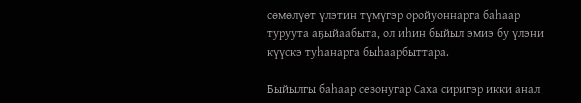сөмөлүөт үлэтин түмүгэр оройуоннарга баһаар туруута аҕыйаабыта, ол иһин быйыл эмиэ бу үлэни күүскэ туһанарга быһаарбыттара.

Быйылгы баһаар сезонугар Саха сиригэр икки анал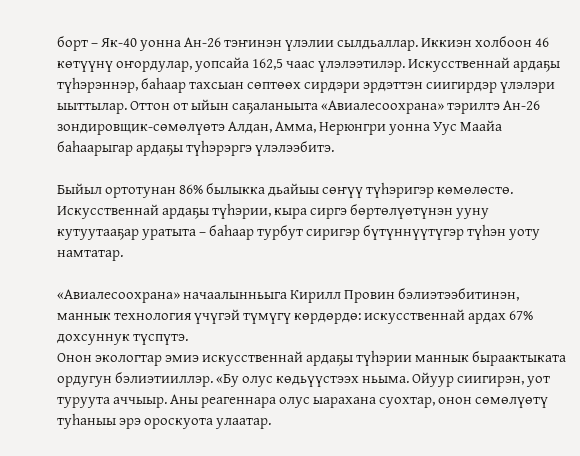борт – Як-40 уонна Ан-26 тэҥинэн үлэлии сылдьаллар. Иккиэн холбоон 46 көтүүнү оҥордулар, уопсайа 162,5 чаас үлэлээтилэр. Искусственнай ардаҕы түһэрэннэр, баһаар тахсыан сөптөөх сирдэри эрдэттэн сиигирдэр үлэлэри ыыттылар. Оттон от ыйын саҕаланыыта «Авиалесоохрана» тэрилтэ Ан-26 зондировщик-сөмөлүөтэ Алдан, Амма, Нерюнгри уонна Уус Маайа баһаарыгар ардаҕы түһэрэргэ үлэлээбитэ.

Быйыл ортотунан 86% былыкка дьайыы сөҥүү түһэригэр көмөлөстө. Искусственнай ардаҕы түһэрии, кыра сиргэ бөртөлүөтүнэн ууну кутуутааҕар уратыта – баһаар турбут сиригэр бүтүннүүтүгэр түһэн уоту намтатар.

«Авиалесоохрана» начаалынньыга Кирилл Провин бэлиэтээбитинэн, маннык технология үчүгэй түмүгү көрдөрдө: искусственнай ардах 67% дохсуннук түспүтэ.
Онон экологтар эмиэ искусственнай ардаҕы түһэрии маннык быраактыката ордугун бэлиэтииллэр. «Бу олус көдьүүстээх ньыма. Ойуур сиигирэн, уот туруута аччыыр. Аны реагеннара олус ыарахана суохтар, онон сөмөлүөтү туһаныы эрэ ороскуота улаатар.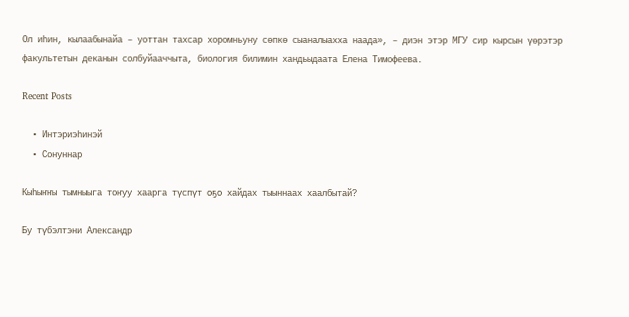Ол иһин, кылаабынайа – уоттан тахсар хоромньуну сөпкө сыаналыахха наада», – диэн этэр МГУ сир кырсын үөрэтэр факультетын деканын солбуйааччыта, биология билимин хандьыдаата Елена Тимофеева.

Recent Posts

  • Интэриэһинэй
  • Сонуннар

Кыһыҥҥы тымныыга тоҥуу хаарга түспүт оҕо хайдах тыыннаах хаалбытай?

Бу түбэлтэни Александр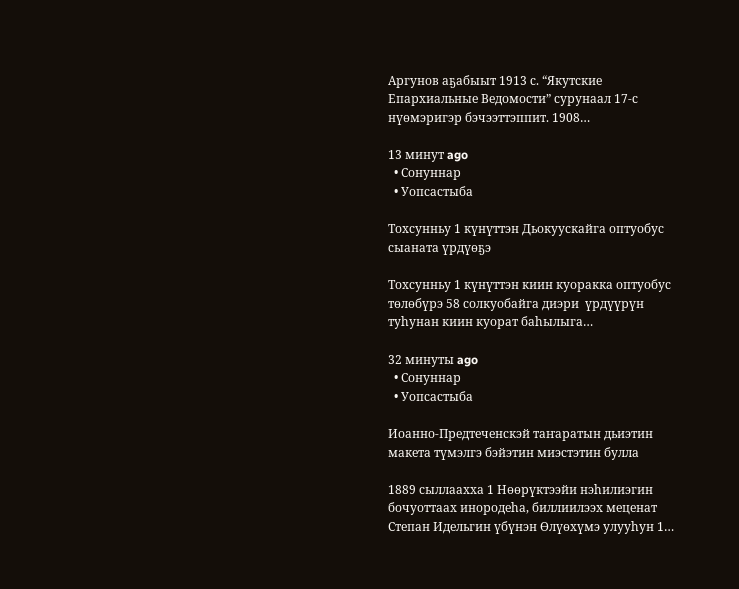Аргунов аҕабыыт 1913 с. “Якутские Епархиальные Ведомости” сурунаал 17-с нүөмэригэр бэчээттэппит. 1908…

13 минут ago
  • Сонуннар
  • Уопсастыба

Тохсунньу 1 күнүттэн Дьокуускайга оптуобус сыаната үрдүөҕэ

Тохсунньу 1 күнүттэн киин куоракка оптуобус төлөбүрэ 58 солкуобайга диэри  үрдүүрүн туһунан киин куорат баһылыга…

32 минуты ago
  • Сонуннар
  • Уопсастыба

Иоанно-Предтеченскэй таҥаратын дьиэтин макета түмэлгэ бэйэтин миэстэтин булла

1889 сыллаахха 1 Нөөрүктээйи нэһилиэгин бочуоттаах инородеһа, биллиилээх меценат Степан Идельгин үбүнэн Өлүөхүмэ улууһун 1…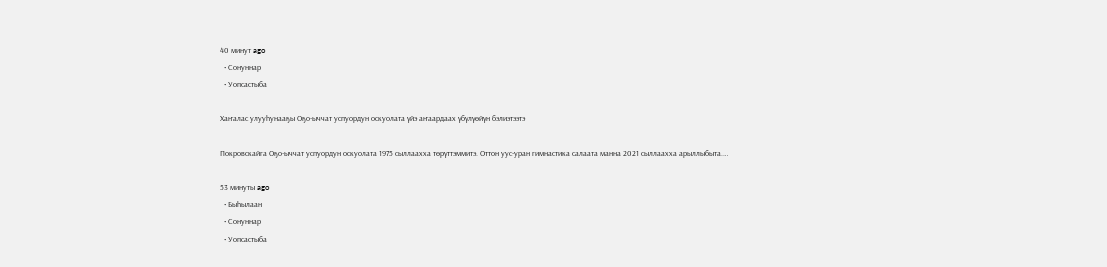40 минут ago
  • Сонуннар
  • Уопсастыба

Хаҥалас улууһунааҕы Оҕо-ыччат успуордун оскуолата үйэ аҥаардаах үбүлүөйүн бэлиэтээтэ

Покровскайга Оҕо-ыччат успуордун оскуолата 1975 сыллаахха төрүттэммитэ. Оттон уус-уран гимнастика салаата манна 2021 сыллаахха арыллыбыта.…

53 минуты ago
  • Быһылаан
  • Сонуннар
  • Уопсастыба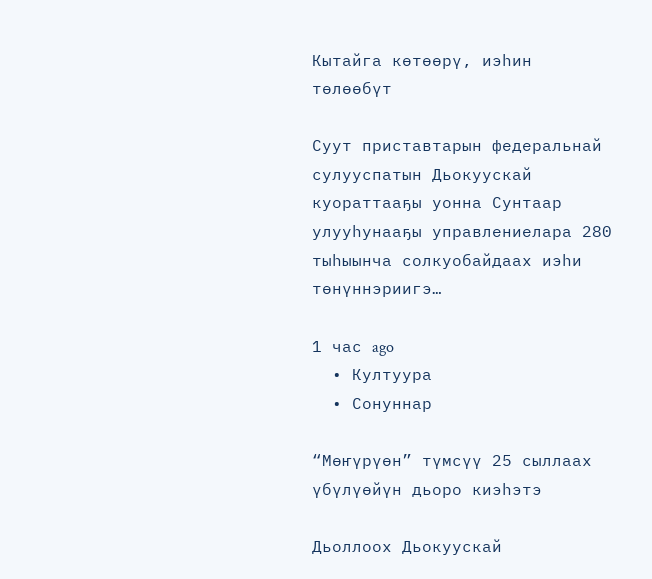Кытайга көтөөрү, иэһин төлөөбүт

Суут приставтарын федеральнай сулууспатын Дьокуускай куораттааҕы уонна Сунтаар улууһунааҕы управлениелара 280 тыһыынча солкуобайдаах иэһи төнүннэриигэ…

1 час ago
  • Култуура
  • Сонуннар

“Мөҥүрүөн” түмсүү 25 сыллаах үбүлүөйүн дьоро киэһэтэ

Дьоллоох Дьокуускай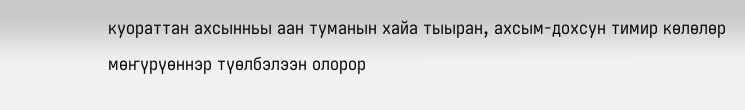куораттан ахсынньы аан туманын хайа тыыран, ахсым-дохсун тимир көлөлөр мөҥүрүөннэр түөлбэлээн олорор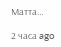Матта…

2 часа ago